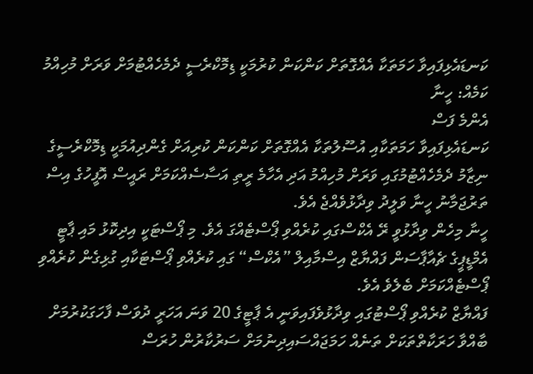ކަނޑައެޅިފައިވާ ހަމަތަކާ އެއްގޮތަށް ކަންކަން ކުރުމަކީ ޑިމޮކްރެސީ ދެމެހެއްޓުމަށް ވަރަށް މުހިއްމު ކަމެއް: ހީނާ
އެންމެ ފަސް
ކަނޑައެޅިފައިވާ ހަމަތަކާއި އުސޫލުތަކާ އެއްގޮތަށް ކަންކަން ކުރިއަށް ގެންދިއުމަކީ ޑިމޮކްރެސީގެ ނިޒާމު ދެމެހެއްޓުމުގައި ވަރަށް މުހިއްމު އަދި އެހާމެ ރީތި އަސާސެއްކަމަށް ރައީސް އޮފީހުގެ އިސް ތަރުޖަމާނު ހީނާ ވަލީދު ވިދާޅުވެއްޖެ އެވެ.
ހީނާ މިހެން ވިދާޅުވީ ރޭ އެކްސްގައި ކުރެއްވި ޕޯސްޓެއްގަ އެވެ. މި ޕޯސްޓަކީ އިދިކޮޅު މައި ޕާޓީ އެމްޑީޕީގެ ޗެއާޕާސަން ފައްޔާޒް އިސްމާއިލް ”އެކްސް“ ގައި ކުރެއްވި ޕޯސްޓަކާއި ގުޅިގެން ކުރެއްވި ޕޯސްޓެއްކަމަށް ބެލެވެ އެވެ.
ފައްޔާޒް ކުރެއްވި ޕޯސްޓުގައި ވިދާޅުވެފައިވަނީ އެ ޕާޓީގެ 20 ވަނަ އަހަރީ ދުވަސް ފާހަގަކުރުމަށް ބާއްވާ ހަރަކާތްތަކަށް ތަނެއް ހަމަޖައްސައިދިނުމަށް ސަރުކާރުން ހުރަސް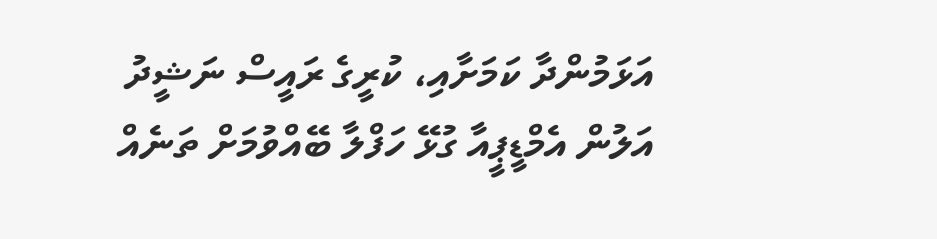އަޅަމުންދާ ކަމަށާއި، ކުރީގެ ރައީސް ނަޝީދު އަލުން އެމްޑީޕީއާ ގުޅޭ ހަފްލާ ބޭއްވުމަށް ތަނެއް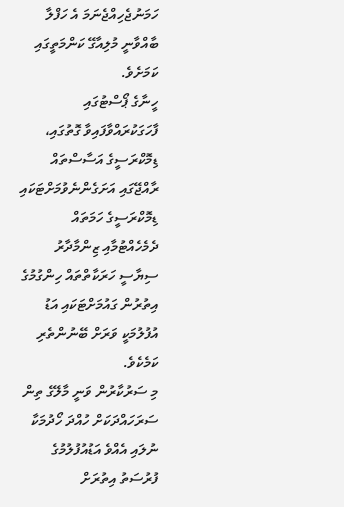ހަމަނުޖެހިއްޖެނަމަ އެ ހަފްލާ ބާއްވާނީ މުލިއާގޭ ކަންމަތީގައި ކަމަށެވެ.
ހީނާގެ ޕޯސްޓުގައި ފާހަގަކުރައްވާފައިވާ ގޮތުގައި، ޑިމޮކްރަސީގެ އަސާސްތައް ރާއްޖޭގައި އަށަގެންނެވުމަށްޓަކައި ޑިމޮކްރަސީގެ ހަމަތައް ދެމެހެއްޓުމާއި ޒިންމާދާރު ސިޔާސީ ހަރަކާތްތައް ހިންގުމުގެ އިތުރުން ގައުމަށްޓަކައި އަޑު އުފުލުމަކީ ވަރަށް ބޭނުންތެރި ކަމެކެވެ.
މި ސަރުކާރުން ވަނީ މާލޭގެ ތިން ސަރަހައްދަކަށް ހުއްދަ ހޯދުމަކާ ނުލައި އެއްވެ އަޑުއުފުލުމުގެ ފުރުސަތު އިތުރަށް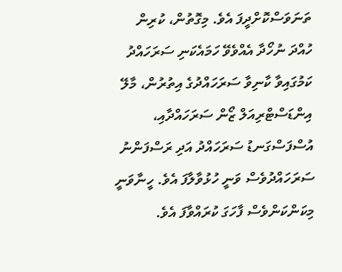ތަނަވަސްކޮށްދީފަ އެވެ. މިގޮތުން، ކުރިން ހުއްދަ ނުހޯދާ އެއްވެވޭ ހަމައެކަނި ސަރަހައްދު ކަމުގައިވާ ކާނިވާ ސަރަހައްދުގެ އިތުރުން، މާލޭ އިންޑަސްޓްރިއަލް ޒޯން ސަރަހައްދާއި، އުސްފަސްގަނޑު ސަރަހައްދު އަދި ރަސްފަންނު ސަރަހައްދުވެސް ވަނީ ހުޅުވާލާފަ އެވެ. ހީނާވަނީ މިކަންކަންވެސް ފާހަގަ ކުރައްވާފަ އެވެ.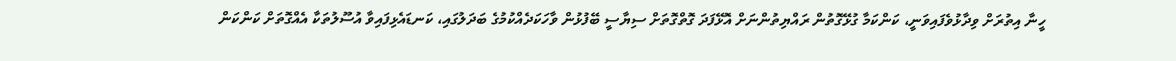ހީނާ އިތުރަށް ވިދާޅުވެފައިވަނީ، ކަންކަމާ ގުޅޭގޮތުން ރައްޔިތުންނަށް އޮޅޭފަދަ ގޮތްގޮތަށް ސިޔާސީ ބޭފުޅުން ވާހަކަދެއްކުމުގެ ބަދަލުގައި، ކަނޑައެޅިފައިވާ އުސޫލުތަކާ އެއްގޮތަށް ކަންކަން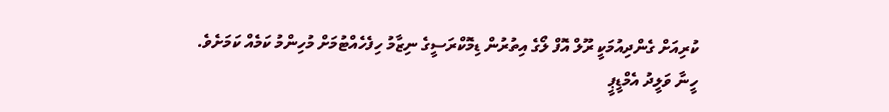ކުރިއަށް ގެންދިއުމަކީ ރޫލް އޮފް ލޯގެ އިތުރުން ޑިމޮކްރަސީގެ ނިޒާމު ހިފެހެއްޓުމަށް މުހިންމު ކަމެއް ކަމަށެވެ.
ހީނާ ވަލީދު އެމްޑީޕީ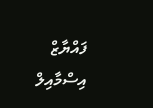ފައްޔާޒް އިސްމާއިލް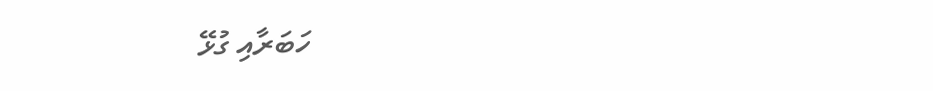ހަބަރާއި ގުޅޭ